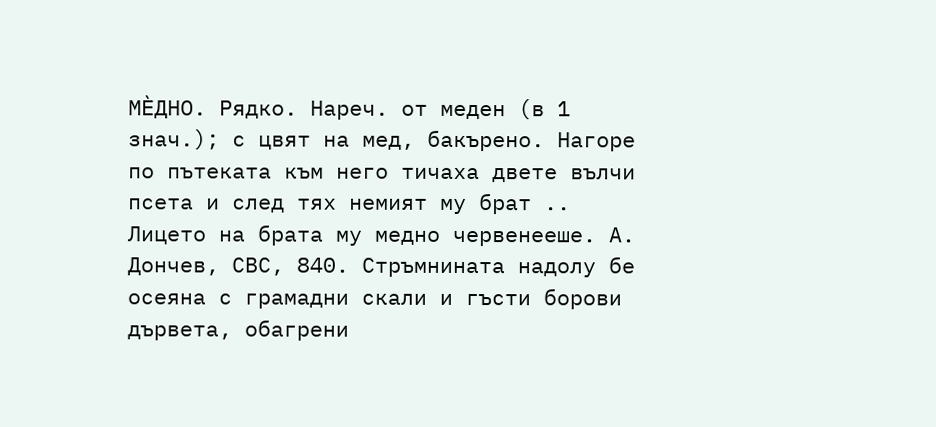МЀДНО. Рядко. Нареч. от меден (в 1 знач.); с цвят на мед, бакърено. Нагоре по пътеката към него тичаха двете вълчи псета и след тях немият му брат .. Лицето на брата му медно червенееше. А. Дончев, СВС, 840. Стръмнината надолу бе осеяна с грамадни скали и гъсти борови дървета, обагрени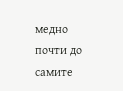медно почти до самите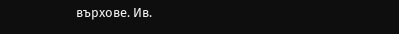върхове. Ив.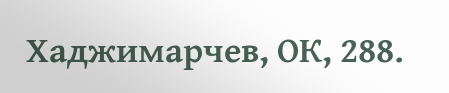Хаджимарчев, ОК, 288.